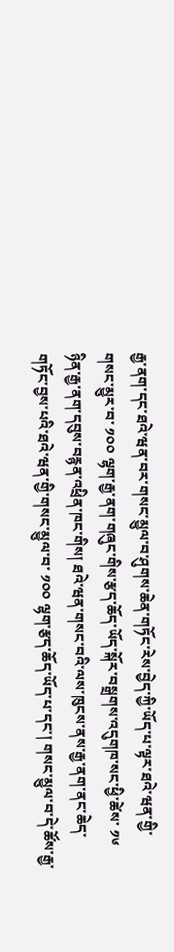རྒྱ་ནག་དང་ཐའེ་ཝན་བར་གསང་མྱུལ་བ་ཤུགས་ཆེན་གཏོང་རེས་བྱེད་ཀྱི་ཡོད་པ་ལྟར་ཐའེ་ཝན་གྱི་གསང་མྱུར་བ་ ༡༠༠ ལྷག་རྒྱ་ནག་གཞུང་གིས་རྩད་ཆོད་ཡོད་སྐོར་བསྒྲགས་འདུགཁ་སང་ཕྱི་ཚེས་ ༡༦ ཉིན་རྒྱ་ནག་དབུས་བརྙན་འཕྲིན་ཁང་གིས། ཐའེ་ཝན་གསང་བའི་ལས་ཁུངས་ནས་རྒྱ་ནག་ནང་ཆེད་གཏོང་བྱས་པའི་ཐའེ་ཝན་གྱི་གསང་མྱུལ་བ་ ༡༠༠ ལྷག་རྩད་ཆོད་ཡོད་པ་དང་། གསང་མྱུལ་བ་དེ་ཚོས་རྒྱ་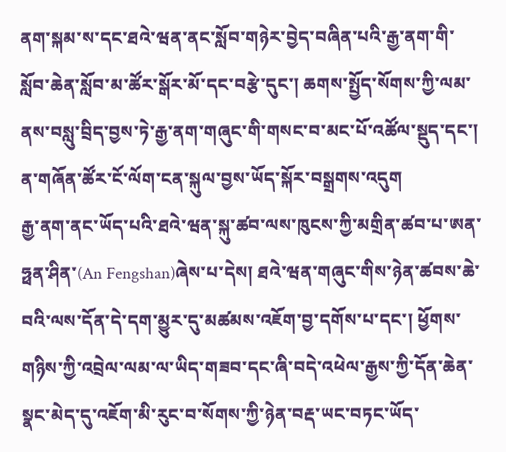ནག་སྐམ་ས་དང་ཐའེ་ཝན་ནང་སློབ་གཉེར་བྱེད་བཞིན་པའི་རྒྱ་ནག་གི་སློབ་ཆེན་སློབ་མ་ཚོར་སྒོར་མོ་དང་བརྩེ་དུང་། ཆགས་སྤྱོད་སོགས་ཀྱི་ལམ་ནས་བསླུ་བྲིད་བྱས་ཏེ་རྒྱ་ནག་གཞུང་གི་གསང་བ་མང་པོ་འཚོལ་སྡུད་དང་། ན་གཞོན་ཚོར་ངོ་ལོག་ངན་སྐུལ་བྱས་ཡོད་སྐོར་བསྒྲགས་འདུག
རྒྱ་ནག་ནང་ཡོད་པའི་ཐའེ་ཝན་སྐུ་ཚབ་ལས་ཁུངས་ཀྱི་མགྲིན་ཚབ་པ་ཨན་ཧྥན་ཤིན་(An Fengshan)ཞེས་པ་དེས། ཐའེ་ཝན་གཞུང་གིས་ཉེན་ཚབས་ཆེ་བའི་ལས་དོན་དེ་དག་མྱུར་དུ་མཚམས་འཇོག་བྱ་དགོས་པ་དང་། ཕྱོགས་གཉིས་ཀྱི་འབྲེལ་ལམ་ལ་ཡིད་གཟབ་དང་ཞི་བདེ་འཕེལ་རྒྱས་ཀྱི་དོན་ཆེན་སྣང་མེད་དུ་འཇོག་མི་རུང་བ་སོགས་ཀྱི་ཉེན་བརྡ་ཡང་བཏང་ཡོད་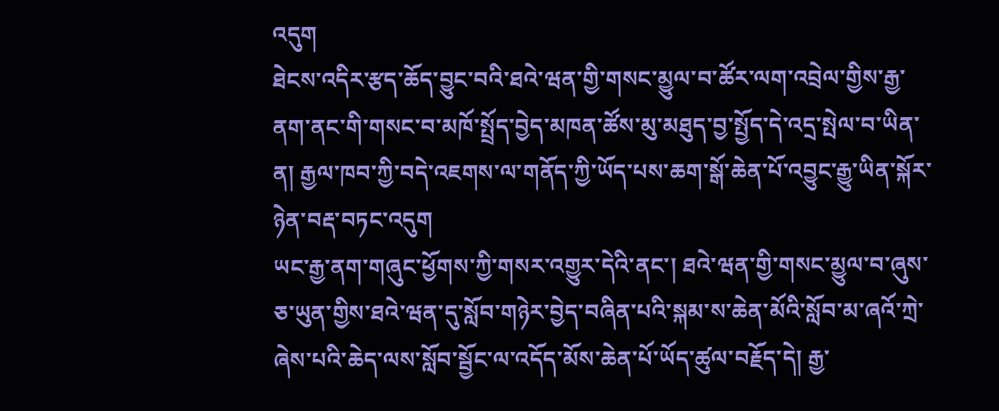འདུག
ཐེངས་འདིར་རྩད་ཆོད་བྱུང་བའི་ཐའེ་ཝན་གྱི་གསང་མྱུལ་བ་ཚོར་ལག་འབྲེལ་གྱིས་རྒྱ་ནག་ནང་གི་གསང་བ་མཁོ་སྤྲོད་བྱེད་མཁན་ཚོས་མུ་མཐུད་བྱ་སྤྱོད་དེ་འདྲ་སྤེལ་བ་ཡིན་ན། རྒྱལ་ཁབ་ཀྱི་བདེ་འཇགས་ལ་གནོད་ཀྱི་ཡོད་པས་ཆག་སྒོ་ཆེན་པོ་འབྱུང་རྒྱུ་ཡིན་སྐོར་ཉེན་བརྡ་བཏང་འདུག
ཡང་རྒྱ་ནག་གཞུང་ཕྱོགས་ཀྱི་གསར་འགྱུར་དེའི་ནང་། ཐའེ་ཝན་གྱི་གསང་མྱུལ་བ་ཞུས་ཅ་ཡུན་གྱིས་ཐའེ་ཝན་དུ་སློབ་གཉེར་བྱེད་བཞིན་པའི་སྐམ་ས་ཆེན་མོའི་སློབ་མ་ཞའོ་ཀྲེ་ཞེས་པའི་ཆེད་ལས་སློབ་སྦྱོང་ལ་འདོད་མོས་ཆེན་པོ་ཡོད་ཚུལ་བརྗོད་དེ། རྒྱ་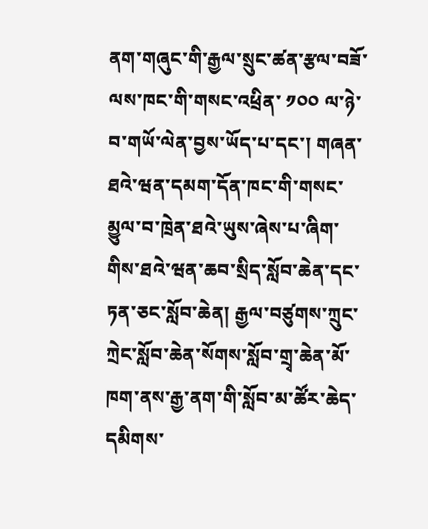ནག་གཞུང་གི་རྒྱལ་སྲུང་ཚན་རྩལ་བཟོ་ལས་ཁང་གི་གསང་འཕྲིན་ ༡༠༠ ལ་ཉེ་བ་གཡོ་ལེན་བྱས་ཡོད་པ་དང་། གཞན་ཐའེ་ཝན་དམག་དོན་ཁང་གི་གསང་མྱུལ་བ་ཁྲེན་ཐའེ་ཡུས་ཞེས་པ་ཞིག་གིས་ཐའེ་ཝན་ཆབ་སྲིད་སློབ་ཆེན་དང་ཏན་ཅང་སློབ་ཆེན། རྒྱལ་བཙུགས་ཀྲུང་ཀྲེང་སློབ་ཆེན་སོགས་སློབ་གྲྭ་ཆེན་མོ་ཁག་ནས་རྒྱ་ནག་གི་སློབ་མ་ཚོར་ཆེད་དམིགས་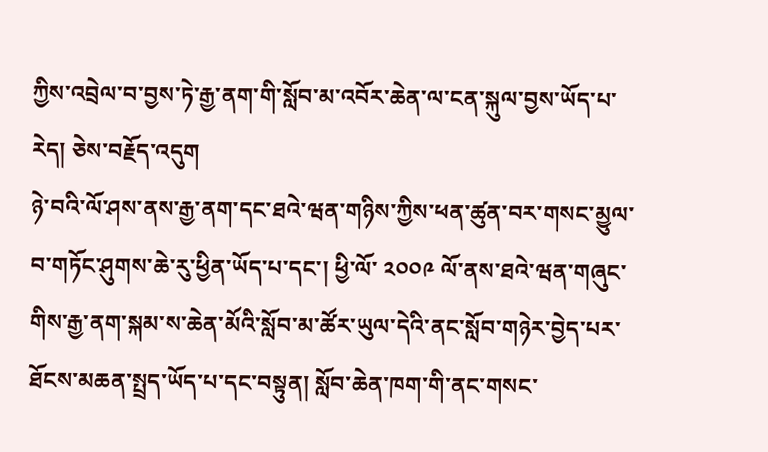ཀྱིས་འབྲེལ་བ་བྱས་ཏེ་རྒྱ་ནག་གི་སློབ་མ་འབོར་ཆེན་ལ་ངན་སྐུལ་བྱས་ཡོད་པ་རེད། ཅེས་བརྗོད་འདུག
ཉེ་བའི་ལོ་ཤས་ནས་རྒྱ་ནག་དང་ཐའེ་ཝན་གཉིས་ཀྱིས་ཕན་ཚུན་བར་གསང་མྱུལ་བ་གཏོང་ཤུགས་ཆེ་རུ་ཕྱིན་ཡོད་པ་དང་། ཕྱི་ལོ་ ༢༠༠༩ ལོ་ནས་ཐའེ་ཝན་གཞུང་གིས་རྒྱ་ནག་སྐམ་ས་ཆེན་མོའི་སློབ་མ་ཚོར་ཡུལ་དེའི་ནང་སློབ་གཉེར་བྱེད་པར་ཐོངས་མཆན་སྤྲད་ཡོད་པ་དང་བསྟུན། སློབ་ཆེན་ཁག་གི་ནང་གསང་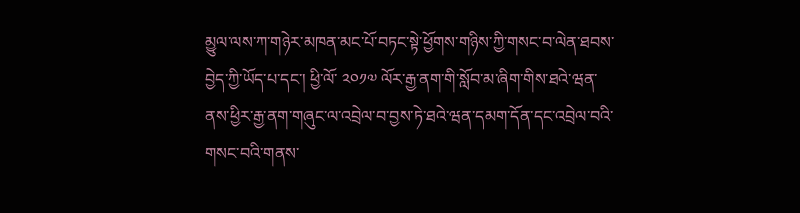མྱུལ་ལས་ཀ་གཉེར་མཁན་མང་པོ་བཏང་སྟེ་ཕྱོགས་གཉིས་ཀྱི་གསང་བ་ལེན་ཐབས་བྱེད་ཀྱི་ཡོད་པ་དང་། ཕྱི་ལོ་ ༢༠༡༧ ལོར་རྒྱ་ནག་གི་སློབ་མ་ཞིག་གིས་ཐའེ་ཝན་ནས་ཕྱིར་རྒྱ་ནག་གཞུང་ལ་འབྲེལ་བ་བྱས་ཏེ་ཐའེ་ཝན་དམག་དོན་དང་འབྲེལ་བའི་གསང་བའི་གནས་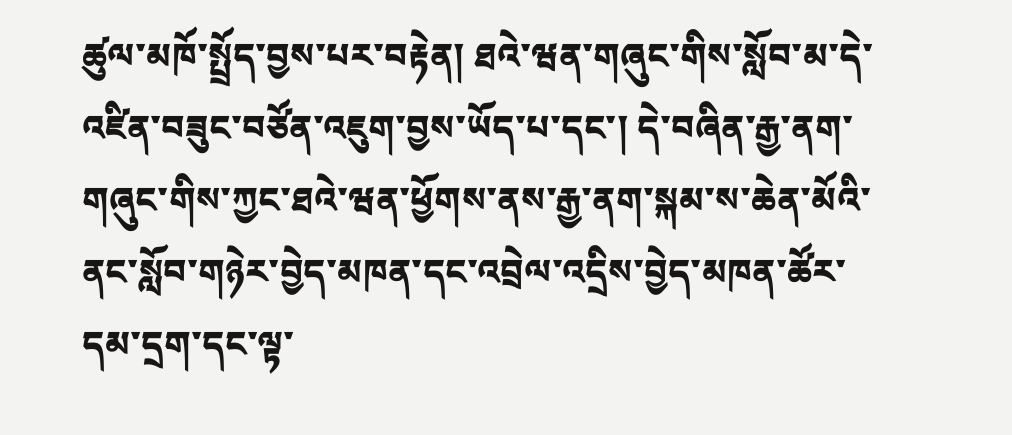ཚུལ་མཁོ་སྤྲོད་བྱས་པར་བརྟེན། ཐའེ་ཝན་གཞུང་གིས་སློབ་མ་དེ་འཛིན་བཟུང་བཙོན་འཇུག་བྱས་ཡོད་པ་དང་། དེ་བཞིན་རྒྱ་ནག་གཞུང་གིས་ཀྱང་ཐའེ་ཝན་ཕྱོགས་ནས་རྒྱ་ནག་སྐམ་ས་ཆེན་མོའི་ནང་སློབ་གཉེར་བྱེད་མཁན་དང་འབྲེལ་འདྲིས་བྱེད་མཁན་ཚོར་དམ་དྲག་དང་ལྟ་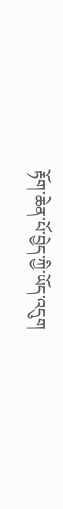རྟོག་ཆེན་པོ་བྱེད་ཀྱི་ཡོད་འདུག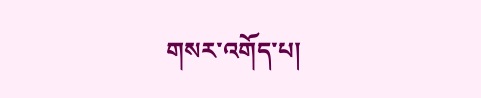གསར་འགོད་པ།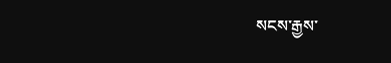སངས་རྒྱས་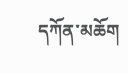དཀོན་མཆོག